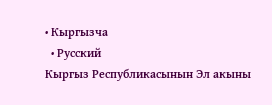• Кыргызча
  • Русский
Кыргыз Республикасынын Эл акыны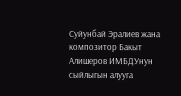Суйунбай Эралиев жана композитор Бакыт Алишеров ИМБДУнун сыйлыгын алууга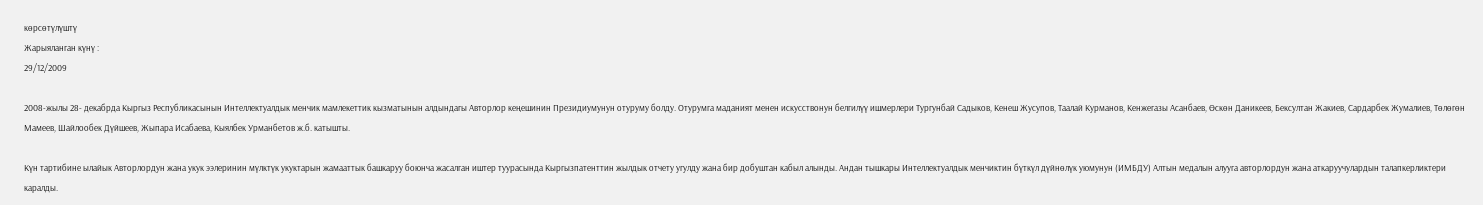көрсөтүлүштү
Жарыяланган күнү :
29/12/2009

2008-жылы 28- декабрда Кыргыз Республикасынын Интеллектуалдык менчик мамлекеттик кызматынын алдындагы Авторлор кеңешинин Президиумунун отуруму болду. Отурумга маданият менен искусствонун белгилүү ишмерлери Тургунбай Садыков, Кенеш Жусупов, Таалай Курманов, Кенжегазы Асанбаев, Өскөн Даникеев, Бексултан Жакиев, Сардарбек Жумалиев, Төлөгөн Мамеев, Шайлообек Дүйшеев, Жыпара Исабаева, Кыялбек Урманбетов ж.б. катышты.

Күн тартибине ылайык Авторлордун жана укук ээлеринин мүлктүк укуктарын жамааттык башкаруу боюнча жасалган иштер туурасында Кыргызпатенттин жылдык отчету угулду жана бир добуштан кабыл алынды. Андан тышкары Интеллектуалдык менчиктин бүткүл дүйнөлүк уюмунун (ИМБДУ) Алтын медалын алууга авторлордун жана аткаруучулардын талапкерликтери каралды.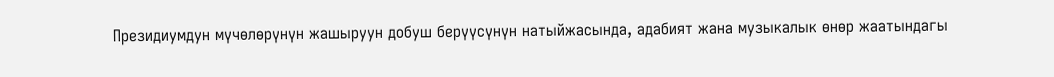Президиумдун мүчөлөрүнүн жашыруун добуш берүүсүнүн натыйжасында, адабият жана музыкалык өнөр жаатындагы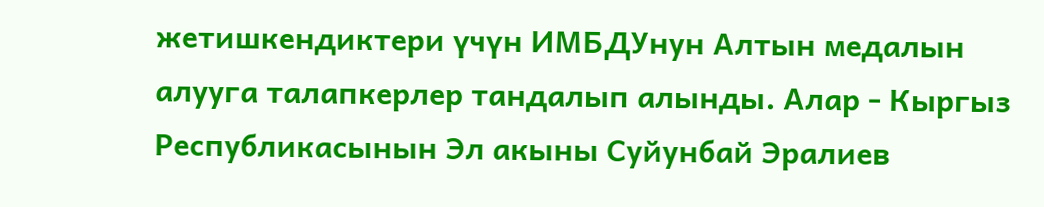жетишкендиктери үчүн ИМБДУнун Алтын медалын алууга талапкерлер тандалып алынды. Алар - Кыргыз Республикасынын Эл акыны Суйунбай Эралиев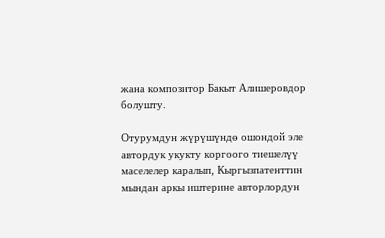жана композитор Бакыт Алишеровдор болушту.

Отурумдун жүрүшүндө ошондой эле автордук укукту коргоого тиешелүү маселелер каралып, Кыргызпатенттин мындан аркы иштерине авторлордун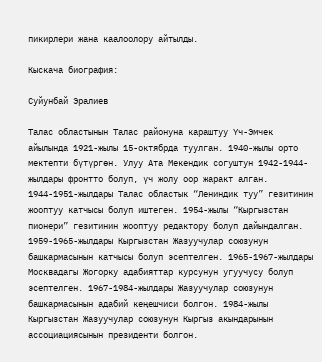пикирлери жана каалоолору айтылды.

Кыскача биография:

Суйунбай Эралиев

Талас областынын Талас районуна караштуу Үч-Эмчек айылында 1921-жылы 15-октябрда туулган. 1940-жылы орто мектепти бүтүргөн. Улуу Ата Мекендик согуштун 1942-1944-жылдары фронтто болуп, үч жолу оор жаракт алган. 1944-1951-жылдары Талас областык “Лениндик туу” гезитинин жооптуу катчысы болуп иштеген. 1954-жылы “Кыргызстан пионери” гезитинин жооптуу редактору болуп дайындалган. 1959-1965-жылдары Кыргызстан Жазуучулар союзунун башкармасынын катчысы болуп эсептелген. 1965-1967-жылдары Москвадагы Жогорку адабияттар курсунун угуучусу болуп эсептелген. 1967-1984-жылдары Жазуучулар союзунун башкармасынын адабий кеңешчиси болгон. 1984-жылы Кыргызстан Жазуучулар союзунун Кыргыз акындарынын ассоциациясынын президенти болгон.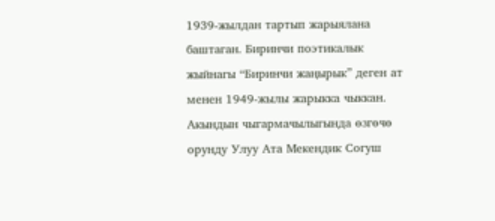1939-жылдан тартып жарыялана баштаган. Биринчи поэтикалык жыйнагы “Биринчи жаңырык” деген ат менен 1949-жылы жарыкка чыккан. Акындын чыгармачылыгында өзгөчө орунду Улуу Ата Мекендик Согуш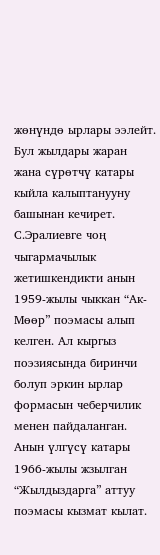жөнүндө ырлары ээлейт. Бул жылдары жаран жана сүрөтчү катары кыйла калыптанууну башынан кечирет. С.Эралиевге чоң чыгармачылык жетишкендикти анын 1959-жылы чыккан “Ак-Мөөр” поэмасы алып келген. Ал кыргыз поэзиясында биринчи болуп эркин ырлар формасын чеберчилик менен пайдаланган. Анын үлгүсү катары 1966-жылы жзылган “Жылдыздарга” аттуу поэмасы кызмат кылат.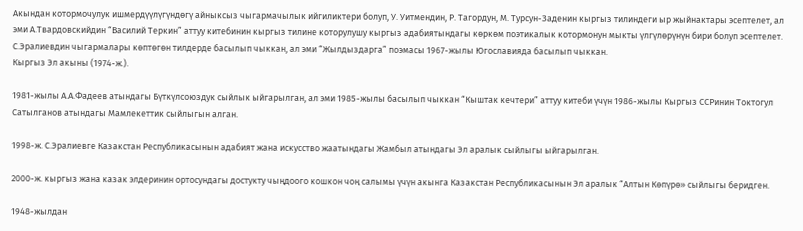Акындан котормочулук ишмердүүлүгүндөгү айныксыз чыгармачылык ийгиликтери болуп, У. Уитмендин, Р. Тагордун, М. Турсун-Заденин кыргыз тилиндеги ыр жыйнактары эсептелет, ал эми А.Твардовскийдин “Василий Теркин” аттуу китебинин кыргыз тилине которулушу кыргыз адабиятындагы көркөм поэтикалык котормонун мыкты үлгүлөрүнүн бири болуп эсептелет. С.Эралиевдин чыгармалары көптөгөн тилдерде басылып чыккан, ал эми “Жылдыздарга” поэмасы 1967-жылы Югославияда басылып чыккан.
Кыргыз Эл акыны (1974-ж.).

1981-жылы А.А.Фадеев атындагы Бүткүлсоюздук сыйлык ыйгарылган, ал эми 1985-жылы басылып чыккан “Кыштак кечтери” аттуу китеби үчүн 1986-жылы Кыргыз ССРинин Токтогул Сатылганов атындагы Мамлекеттик сыйлыгын алган.

1998-ж. С.Эралиевге Казакстан Республикасынын адабият жана искусство жаатындагы Жамбыл атындагы Эл аралык сыйлыгы ыйгарылган.

2000-ж. кыргыз жана казак элдеринин ортосундагы достукту чыңдоого кошкон чоң салымы үчүн акынга Казакстан Республикасынын Эл аралык “Алтын Көпүрө» сыйлыгы беридген.

1948-жылдан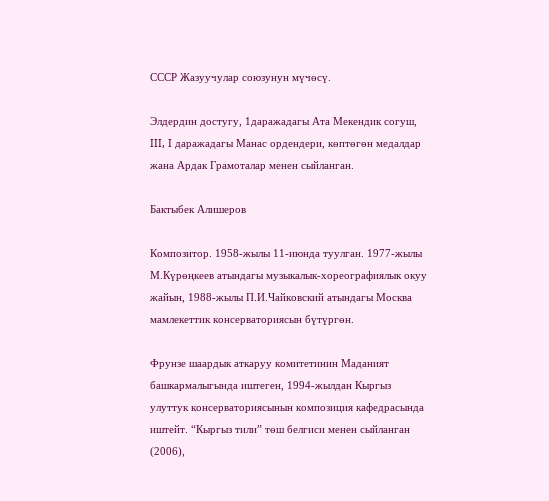СССР Жазуучулар союзунун мүчөсү.

Элдердин достугу, 1даражадагы Ата Мекендик согуш, III, I даражадагы Манас ордендери, көптөгөн медалдар жана Ардак Грамоталар менен сыйланган.

Бактыбек Алишеров

Композитор. 1958-жылы 11-июнда туулган. 1977-жылы М.Күрөңкеев атындагы музыкалык-хореографиялык окуу жайын, 1988-жылы П.И.Чайковский атындагы Москва мамлекеттик консерваториясын бүтүргөн.

Фрунзе шаардык аткаруу комитетинин Маданият башкармалыгында иштеген, 1994-жылдан Кыргыз улуттук консерваториясынын композиция кафедрасында иштейт. “Кыргыз тили” төш белгиси менен сыйланган (2006),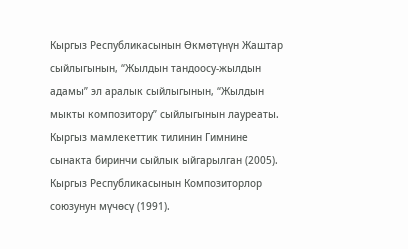Кыргыз Республикасынын Өкмөтүнүн Жаштар сыйлыгынын, “Жылдын тандоосу-жылдын адамы” эл аралык сыйлыгынын, “Жылдын мыкты композитору” сыйлыгынын лауреаты. Кыргыз мамлекеттик тилинин Гимнине сынакта биринчи сыйлык ыйгарылган (2005).
Кыргыз Республикасынын Композиторлор союзунун мүчөсү (1991).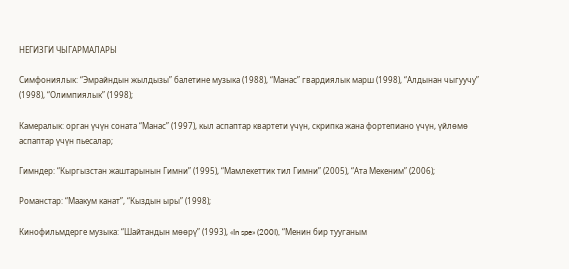НЕГИЗГИ ЧЫГАРМАЛАРЫ

Симфониялык: “Эмрайндын жылдызы” балетине музыка (1988), “Манас” гвардиялык марш (1998), “Алдынан чыгуучу” (1998), “Олимпиялык” (1998);

Камералык: орган үчүн соната “Манас” (1997), кыл аспаптар квартети үчүн, скрипка жана фортепиано үчүн, үйлөмө аспаптар үчүн пьесалар;

Гимндер: “Кыргызстан жаштарынын Гимни” (1995), “Мамлекеттик тил Гимни” (2005), “Ата Мекеним” (2006);

Романстар: “Маакум канат”, “Кыздын ыры” (1998);

Кинофильмдерге музыка: “Шайтандын мөөрү” (1993), «In spe» (200I), “Менин бир тууганым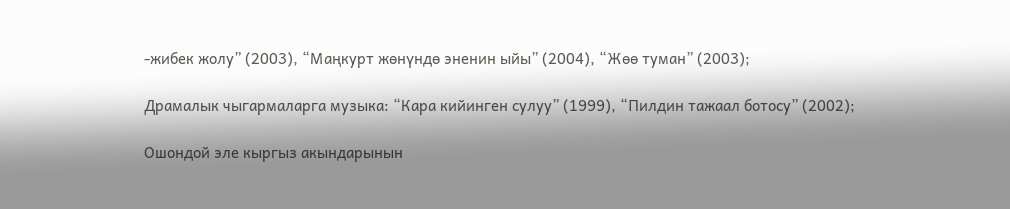-жибек жолу” (2003), “Маңкурт жөнүндө эненин ыйы” (2004), “Жөө туман” (2003);

Драмалык чыгармаларга музыка: “Кара кийинген сулуу” (1999), “Пилдин тажаал ботосу” (2002);

Ошондой эле кыргыз акындарынын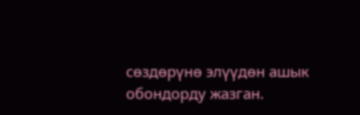сөздөрүнө элүүдөн ашык обондорду жазган.